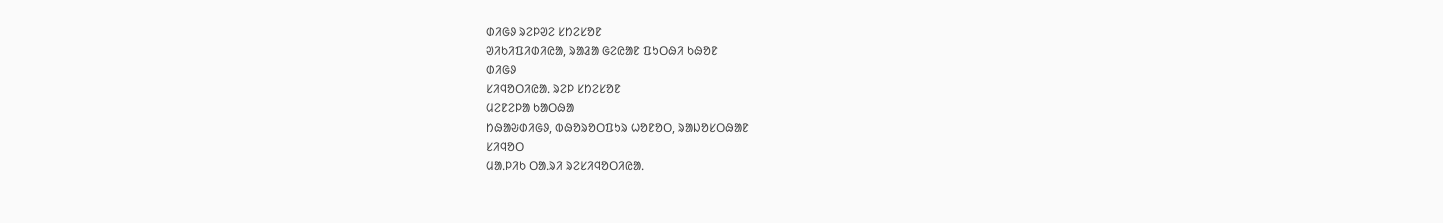ᱰᱤᱜᱽ ᱨᱮᱞᱣᱮ ᱥᱴᱮᱥᱚᱱ
ᱣᱤᱠᱤᱯᱤᱰᱤᱭᱟ, ᱨᱟᱲᱟ ᱜᱮᱭᱟᱱ ᱯᱩᱛᱷᱤ ᱠᱷᱚᱱ
ᱰᱤᱜᱽ
ᱥᱤᱧᱚᱛᱤᱭᱟᱹ ᱨᱮᱞ ᱥᱴᱮᱥᱚᱱ
ᱢᱮᱱᱮᱞᱟ ᱠᱟᱛᱷᱟ
ᱴᱷᱟᱶᱰᱤᱜᱽ, ᱵᱷᱚᱨᱚᱛᱯᱩᱨ ᱦᱚᱱᱚᱛ, ᱨᱟᱡᱚᱥᱛᱷᱟᱱ
ᱥᱤᱧᱚᱛ
ᱢᱟᱹᱞᱤᱠ ᱛᱟᱹᱨᱤ ᱨᱮᱥᱤᱧᱚᱛᱤᱭᱟᱹ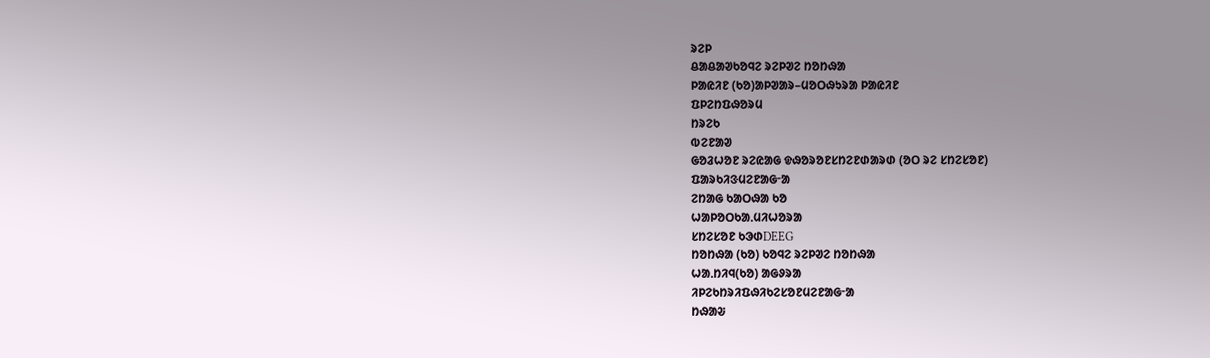ᱨᱮᱞ
ᱪᱟᱪᱟᱣᱠᱚᱧᱮ ᱨᱮᱞᱣᱮ ᱴᱚᱴᱷᱟ
ᱞᱟᱭᱤᱱ (ᱠᱚ)ᱟᱞᱣᱟᱨ–ᱢᱚᱛᱷᱩᱨᱟ ᱞᱟᱭᱤᱱ
ᱯᱞᱮᱴᱯᱷᱚᱨᱢ
ᱴᱨᱮᱠ
ᱵᱮᱱᱟᱣ
ᱜᱚᱲᱦᱚᱱ ᱨᱮᱭᱟᱜ ᱫᱷᱚᱨᱚᱱᱥᱴᱮᱱᱰᱟᱨᱰ (ᱚᱛ ᱨᱮ ᱥᱴᱮᱥᱚᱱ)
ᱯᱟᱨᱠᱤᱝᱢᱮᱱᱟᱜᱼᱟ
ᱮᱴᱟᱜ ᱠᱟᱛᱷᱟ ᱠᱚ
ᱦᱟᱞᱚᱛᱠᱟᱹᱢᱤᱦᱚᱨᱟ
ᱥᱴᱮᱥᱚᱱ ᱠᱳᱰDEEG
ᱴᱚᱴᱷᱟ (ᱠᱚ) ᱠᱚᱧᱮ ᱨᱮᱞᱣᱮ ᱴᱚᱴᱷᱟ
ᱦᱟᱹᱴᱤᱧ(ᱠᱚ) ᱟᱜᱽᱨᱟ
ᱤᱞᱮᱠᱴᱨᱤᱯᱷᱤᱠᱮᱥᱚᱱᱢᱮᱱᱟᱜᱼᱟ
ᱴᱷᱟᱶ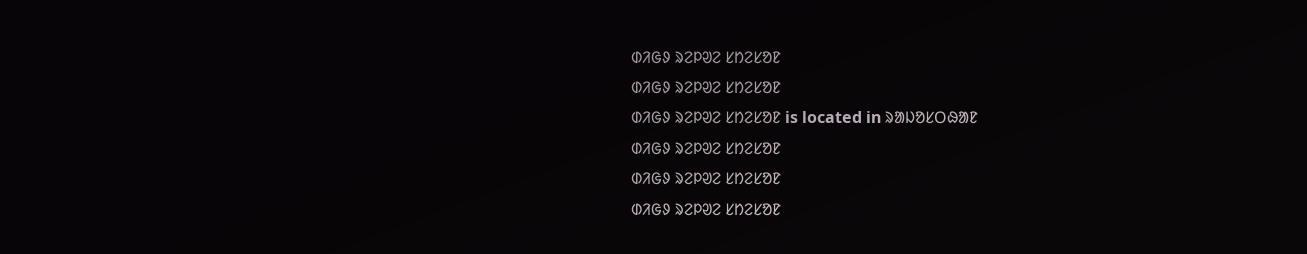ᱰᱤᱜᱽ ᱨᱮᱞᱣᱮ ᱥᱴᱮᱥᱚᱱ
ᱰᱤᱜᱽ ᱨᱮᱞᱣᱮ ᱥᱴᱮᱥᱚᱱ
ᱰᱤᱜᱽ ᱨᱮᱞᱣᱮ ᱥᱴᱮᱥᱚᱱ is located in ᱨᱟᱡᱚᱥᱛᱷᱟᱱ
ᱰᱤᱜᱽ ᱨᱮᱞᱣᱮ ᱥᱴᱮᱥᱚᱱ
ᱰᱤᱜᱽ ᱨᱮᱞᱣᱮ ᱥᱴᱮᱥᱚᱱ
ᱰᱤᱜᱽ ᱨᱮᱞᱣᱮ ᱥᱴᱮᱥᱚᱱ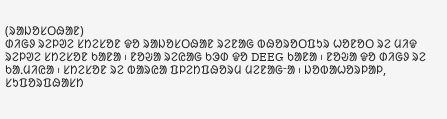(ᱨᱟᱡᱚᱥᱛᱷᱟᱱ)
ᱰᱤᱜᱽ ᱨᱮᱞᱣᱮ ᱥᱴᱮᱥᱚᱱ ᱫᱚ ᱨᱟᱡᱚᱥᱛᱷᱟᱱ ᱨᱮᱱᱟᱜ ᱵᱷᱚᱨᱚᱛᱯᱩᱨ ᱦᱚᱱᱚᱛ ᱨᱮ ᱢᱤᱫ ᱨᱮᱞᱣᱮ ᱥᱴᱮᱥᱚᱱ ᱠᱟᱱᱟ ᱾ ᱱᱚᱶᱟ ᱨᱮᱭᱟᱜ ᱠᱳᱰ ᱫᱚ DEEG ᱠᱟᱱᱟ ᱾ ᱱᱚᱶᱟ ᱫᱚ ᱰᱤᱜᱽ ᱨᱮ ᱠᱟᱹᱢᱤᱭᱟ ᱾ ᱥᱴᱮᱥᱚᱱ ᱨᱮ ᱵᱟᱨᱭᱟ ᱯᱞᱮᱴᱯᱷᱚᱨᱢ ᱢᱮᱱᱟᱜᱼᱟ ᱾ ᱡᱚᱵᱟᱦᱚᱨᱞᱟᱞ, ᱥᱩᱯᱚᱨᱯᱷᱟᱥᱴ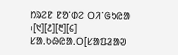ᱴᱨᱮᱱ ᱱᱚᱸᱰᱮ ᱛᱤᱸᱜᱩᱭᱟ ᱾[᱑][᱒][᱓][᱔]
ᱥᱟᱹᱠᱷᱭᱟᱹᱛ[ᱥᱟᱯᱲᱟᱣ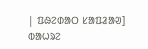| ᱯᱷᱮᱰᱟᱛ ᱥᱟᱯᱲᱟᱣ]
ᱵᱟᱦᱨᱮ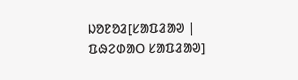ᱡᱚᱱᱚᱲ[ᱥᱟᱯᱲᱟᱣ | ᱯᱷᱮᱰᱟᱛ ᱥᱟᱯᱲᱟᱣ]